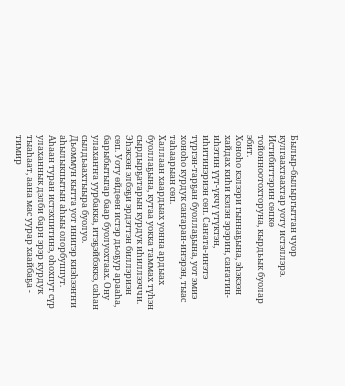Былыр-былыргыттан чуор кулгаахтаахтар уоту истэллэрэ. Истибиттэрин сөпкө тойонноотохторуна, кырдьык буолар эбит.
Хоноһо кэлээри гыннаҕына, эһэкээн хайдах киһи кэлэн эрэрин, саҥатин-иһэтин үүт-үкчү үтүктэн, иһитинэриэн сөп. Саҥата-иҥэтэ түргэн-тарҕан буоллаҕына, уот эмиэ хоноһо курдук саҥаран-иҥэрэн, тыас таһаарыан сөп.
Халлаан хаардыах уонна ардыах буоллаҕына, кутаа уокка таммах түһэн сырдырҕатарын курдук иһиллээччи. Эһэкээн элбэҕи эрдэттэн биллэриэн сөп. Уоту өйдөөн истэр дьоҕур арааһа, барыбытыгар баар буолуохтаах. Ону улахаҥҥа уурбакка, итэҕэйбэккэ, саһан сылдьаахтыыра буолуо.
Дьоммун кытта уот инигэр киэһээҥҥи аһылыкпытын аһыы олорбуппут. Аһаан туран истэхпитинэ, оһохпут сүр улаханнык дэлби барн эрэр курдук тыаһаат, аана мас уурар хаайбаҕа - тимир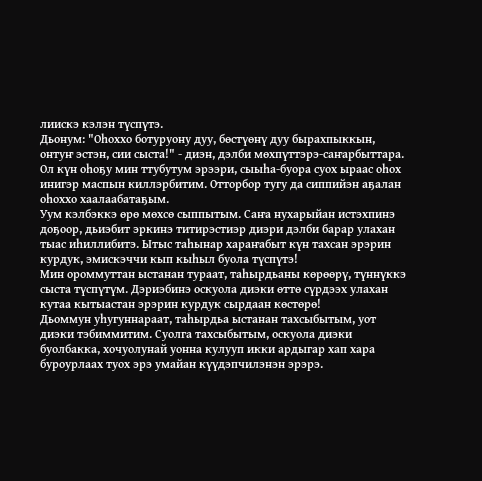лиискэ кэлэн түспүтэ.
Дьонум: "Оһоххо ботуруону дуу, бөстүөнү дуу бырахпыккын, онтуҥ эстэн, сии сыста!" - диэн, дэлби мөхпүттэрэ-саҥарбыттара. Ол күн оһоҕу мин ттубутум эрээри, сыыһа-буора суох ыраас оһох инигэр маспын киллэрбитим. Отторбор тугу да сиппийэн аҕалан оһоххо хаалаабатаҕым.
Уум кэлбэккэ өрө мөхсө сыппытым. Саҥа нухарыйан истэхпинэ доҕоор, дьиэбит эркинэ титирэстиэр диэри дэлби барар улахан тыас иһиллибитэ. Ытыс таһынар хараҥабыт күн тахсан эрэрин курдук, эмискэччи кып кыһыл буола түспүтэ!
Мин ороммуттан ыстанан тураат, таһырдьаны көрөөрү, түннүккэ сыста түспүтүм. Дэриэбинэ оскуола диэки өттө сүрдээх улахан кутаа кытыастан эрэрин курдук сырдаан көстөрө!
Дьоммун уһугуннараат, таһырдьа ыстанан тахсыбытым, уот диэки тэбиммитим. Суолга тахсыбытым, оскуола диэки буолбакка, хочуолунай уонна кулууп икки ардыгар хап хара буроурлаах туох эрэ умайан күүдэпчилэнэн эрэрэ.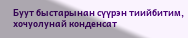Буут быстарынан сүүрэн тиийбитим, хочуолунай конденсат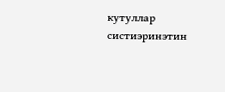кутуллар систиэринэтин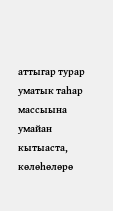аттыгар турар уматык таһар массыына умайан кытыаста, көлөһөлөрө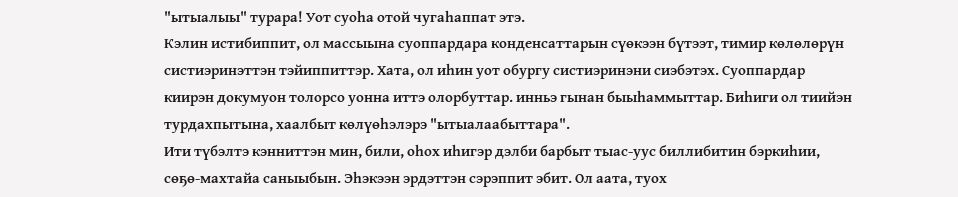"ытыалыы" турара! Уот суоһа отой чугаһаппат этэ.
Кэлин истибиппит, ол массыына суоппардара конденсаттарын сүөкээн бүтээт, тимир көлөлөрүн систиэринэттэн тэйиппиттэр. Хата, ол иһин уот обургу систиэринэни сиэбэтэх. Суоппардар киирэн докумуон толорсо уонна иттэ олорбуттар. инньэ гынан быыһаммыттар. Биһиги ол тиийэн турдахпытына, хаалбыт көлүөһэлэрэ "ытыалаабыттара".
Ити түбэлтэ кэнниттэн мин, били, оһох иһигэр дэлби барбыт тыас-уус биллибитин бэркиһии, сөҕө-махтайа саныыбын. Эһэкээн эрдэттэн сэрэппит эбит. Ол аата, туох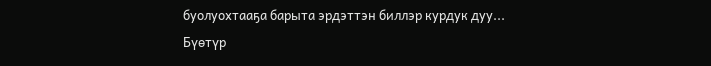буолуохтааҕа барыта эрдэттэн биллэр курдук дуу...
Бүөтүр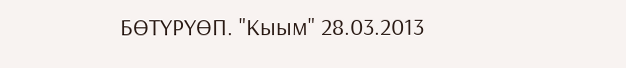БӨТҮРҮӨП. "Кыым" 28.03.2013